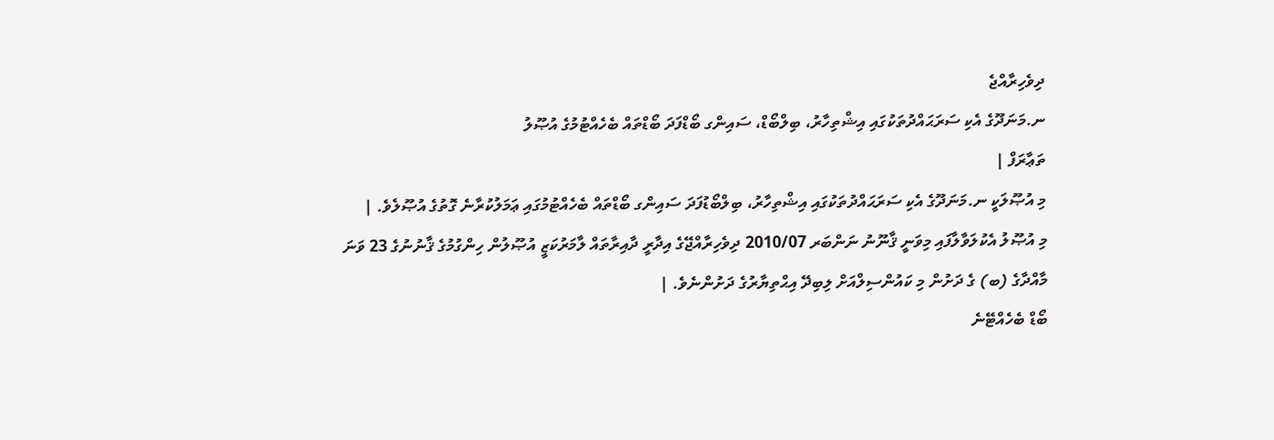ދިވެހިރާއްޖެ
ނ.މަނަދޫގެ އެކި ސަރަޙައްދުތަކުގައި އިޝްތިހާރު، ބިލްބޯޑް، ސައިންގ ބޯޑްފަދަ ބޯޑްތައް ބެހެއްޓުމުގެ އުޞޫލު
ތަޢާރަފް |
މި އުޞޫލަކީ ނ.މަނަދޫގެ އެކި ސަރަޙައްދުތަކުގައި އިޝްތިހާރު، ބިލްބޯޑުފަދަ ސައިންގ ބޯޑްތައް ބެހެއްޓުމުގައި ޢަމަލުކުރާނެ ގޮތުގެ އުޞޫލެވެ. |
މި އުޞޫލު އެކުލަވާލާފައި މިވަނީ ޤާނޫނު ނަންބަރ 2010/07 ދިވެހިރާއްޖޭގެ އިދާރީ ދާއިރާތައް ލާމަރުކަޒީ އުޞޫލުން ހިންގުމުގެ ޤާނުނުގެ 23 ވަނަ މާއްދާގެ (ބ) ގެ ދަށުން މި ކައުންސިލްއަށް ލިބިދޭ އިޙްތިޔާރުގެ ދަށުންނެވެ. |
ބޯޑް ބެހެއްޓޭނެ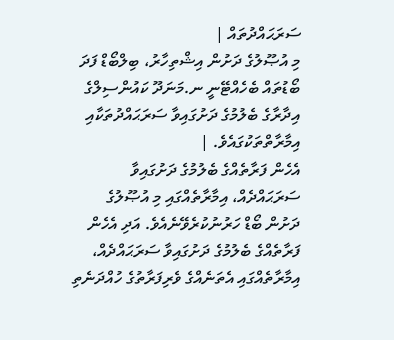ސަރަޙައްދުތައް |
މި އުޞޫލުގެ ދަށުން އިޝްތިހާރު، ބިލްބޯޑް ފަދަ ބޯޑުތައް ބެހެއްޓޭނީ ނ.މަނަދޫ ކައުންސިލްގެ އިދާރާގެ ބެލުމުގެ ދަށުގައިވާ ސަރަޙައްދުތަކާއި އިމާރާތްތަކުގައެވެ. |
އެހެން ފަރާތެއްގެ ބެލުމުގެ ދަށުގައިވާ ސަރަޙައްދެއް، އިމާރާތެއްގައި މި އުޞޫލުގެ ދަށުން ބޯޑް ހަރުނުކުރެވޭނެއެވެ. އަދި އެހެން ފަރާތެއްގެ ބެލުމުގެ ދަށުގައިވާ ސަރަޙައްދެއް، އިމާރާތެއްގައި އެތަނެއްގެ ވެރިފަރާތުގެ ހުއްދަނެތި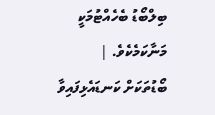ބިލްބޯޑު ބެހެއްޓުމަކީ މަނާކަމެކެވެ. |
ބޯޑުތަކަށް ކަނޑައެޅިފައިވާ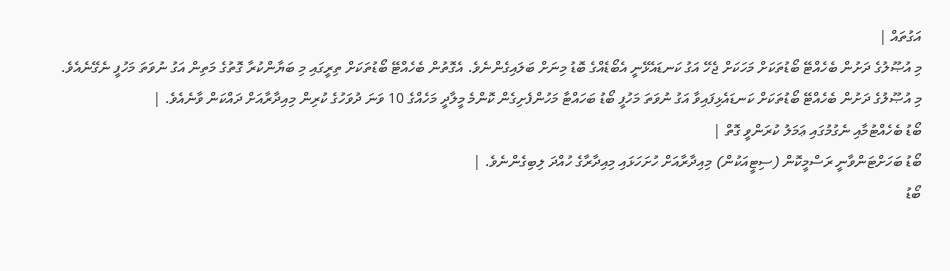އަގުތައް |
މި އުޞޫލުގެ ދަށުން ބެހެއްޓޭ ބޯޑުތަކަށް މަހަކަށް ޖެހޭ އަގު ކަނޑައެޅޭނީ އެބޯޑެއްގެ ބޮޑު މިނަށް ބަލައިގެންނެވެ. އެގޮތުން ބެހެއްޓޭ ބޯޑުތަކަށް ތިރީގައި މި ބަޔާންކުރާ ގޮތުގެ މަތިން އަގު ނުވަތަ މަހުފީ ނެގޭނެއެވެ.
މި އުޞޫލުގެ ދަށުން ބެހެއްޓޭ ބޯޑުތަކަށް ކަނޑައެޅިފައިވާ އަގު ނުވަތަ މަހުފީ ބޯޑު ބަހައްޓާ މަހުންފެށިގެން ކޮންމެ މީލާދީ މަހެއްގެ 10 ވަނަ ދުވަހުގެ ކުރިން މިއިދާރާއަށް ދައްކަން ވާނެއެވެ. |
ބޯޑު ބެހެއްޓުމާއި ނެގުމުގައި ޢަމަލު ކުރަންވީ ގޮތް |
ބޯޑު ބަހަށްޓަންވާނީ ރަސްމީކޮން (ސިޓީއަކުން) މިއިދާރާއަށް ހުށަހަޅައި މިއިދާރާގެ ހުއްދަ ލިބިގެންނެވެ. |
ބޯޑު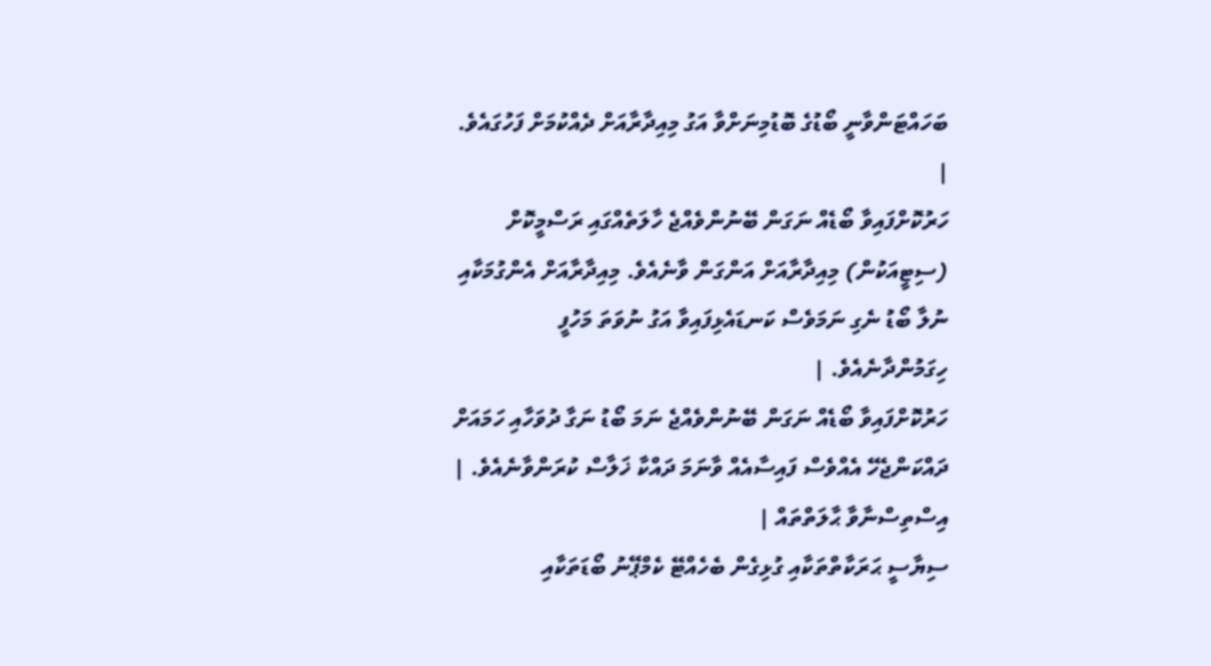ބަހައްޓަންވާނީ ބޯޑުގެ ބޮޑުމިނަށްވާ އަގު މިއިދާރާއަށް ދެއްކުމަށް ފަހުގައެވެ. |
ހަރުކޮށްފައިވާ ބޯޑެއް ނަގަން ބޭނުންވެއްޖެ ހާލަތެއްގައި ރަސްމީކޮށް (ސިޓީއަކުން) މިއިދާރާއަށް އަންގަން ވާނެއެވެ. މިއިދާރާއަށް އެންގުމަކާއި ނުލާ ބޯޑު ނެގި ނަމަވެސް ކަނޑައެޅިފައިވާ އަގު ނުވަތަ މަހުފީ ހިގަމުންދާނެއެވެ. |
ހަރުކޮށްފައިވާ ބޯޑެއް ނަގަން ބޭނުންވެއްޖެ ނަމަ ބޯޑު ނަގާ ދުވަހާއި ހަމައަށް ދައްކަންޖެހޭ އެއްވެސް ފައިސާއެއް ވާނަމަ ދައްކާ ޚަލާސް ކުރަންވާނެއެވެ. |
އިސްތިސްނާވާ ޙާލަތްތައް |
ސިޔާސީ ޙަރަކާތްތަކާއި ގުޅިގެން ބެހެއްޓޭ ކެމްޕޭނު ބޯޑަތަކާއި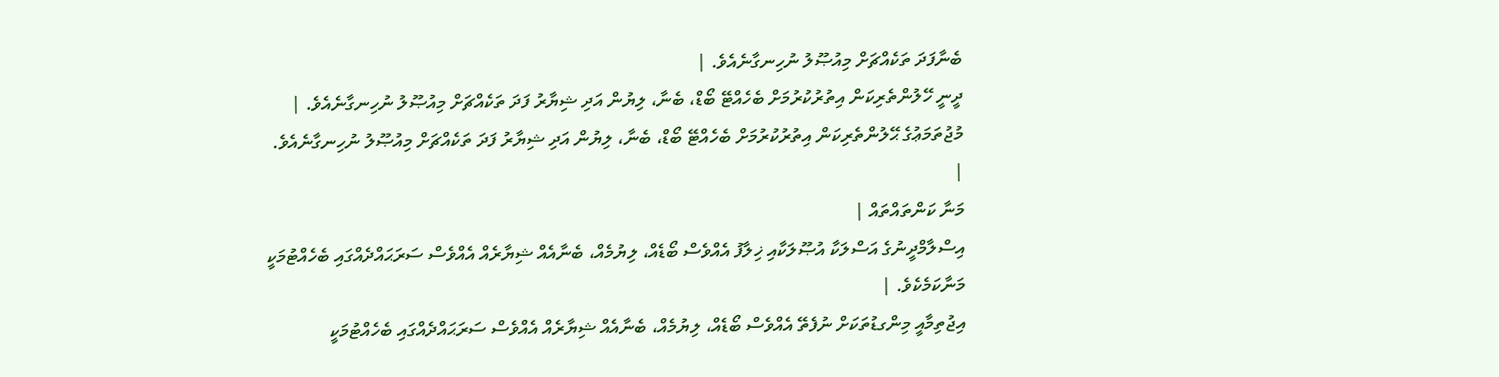ބެނާފަދަ ތަކެއްޗަށް މިއުޞޫލު ނުހިނގާނެއެވެ. |
ދީނީ ހޭލުންތެރިކަން އިތުރުކުރުމަށް ބެހެއްޓޭ ބޯޑް، ބެނާ، ލިޔުން އަދި ޝިޔާރު ފަދަ ތަކެއްޗަށް މިއުޞޫލު ނުހިނގާނެއެވެ. |
މުޖުތަމަޢުގެ ޙޭލުންތެރިކަން އިތުރުކުރުމަށް ބެހެއްޓޭ ބޯޑް، ބެނާ، ލިޔުން އަދި ޝިޔާރު ފަދަ ތަކެއްޗަށް މިއުޞޫލު ނުހިނގާނެއެވެ. |
މަނާ ކަންތައްތައް |
އިސްލާމްދީނުގެ އަސްލަކާ އުޞޫލަކާއި ޚިލާފު އެއްވެސް ބޯޑެއް، ލިޔުމެއް، ބެނާއެއް ޝިޔާރެއް އެއްވެސް ސަރަޙައްދެއްގައި ބެހެއްޓުމަކީ މަނާކަމެކެވެ. |
އިޖުތިމާއީ މިންގޑުތަކަށް ނުފެތޭ އެއްވެސް ބޯޑެއް، ލިޔުމެއް، ބެނާއެއް ޝިޔާރެއް އެއްވެސް ސަރަޙައްދެއްގައި ބެހެއްޓުމަކީ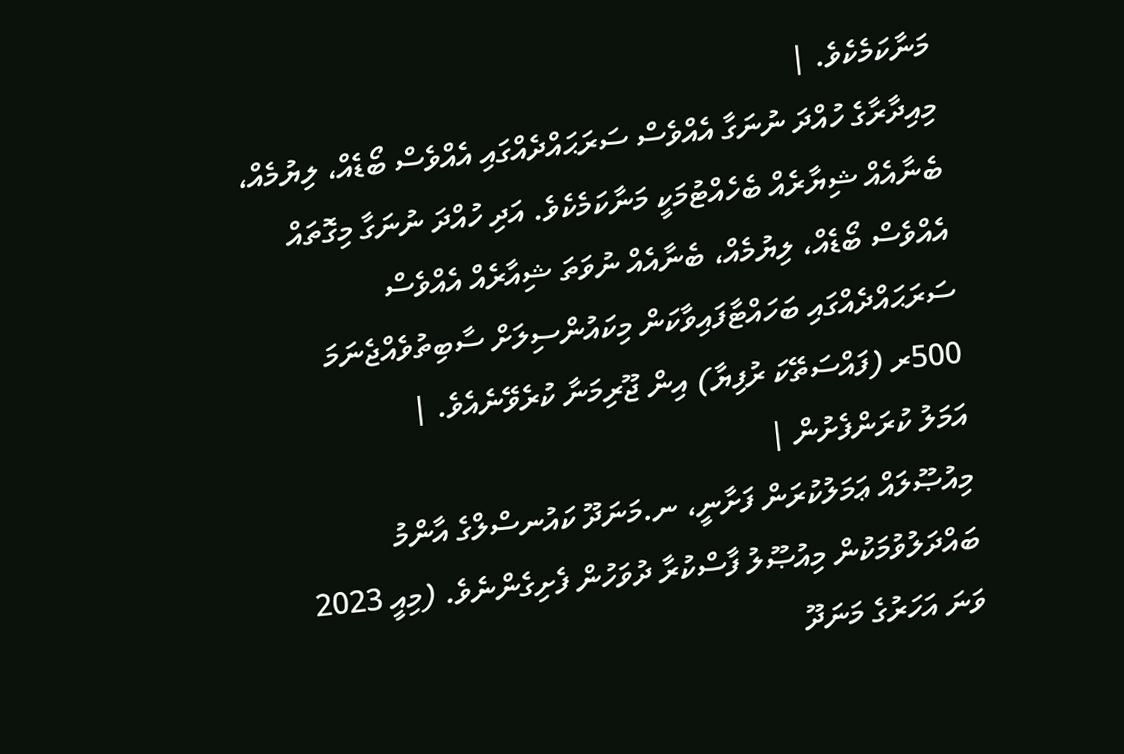މަނާކަމެކެވެ. |
މިއިދާރާގެ ހުއްދަ ނުނަގާ އެއްވެސް ސަރަޙައްދެއްގައި އެއްވެސް ބޯޑެއް، ލިޔުމެއް، ބެނާއެއް ޝިޔާރެއް ބެހެއްޓުމަކީ މަނާކަމެކެވެ. އަދި ހުއްދަ ނުނަގާ މިގޮތައް އެއްވެސް ބޯޑެއް، ލިޔުމެއް، ބެނާއެއް ނުވަތަ ޝިއާރެއް އެއްވެސް ސަރަޙައްދެއްގައި ބަހައްޓާފައިވާކަން މިކައުންސިލަށް ސާބިތުވެއްޖެނަމަ 500ރ (ފައްސަތޭކަ ރުފިޔާ) އިން ޖޫރިމަނާ ކުރެވޭނެއެވެ. |
އަމަލު ކުރަންފެށުން |
މިއުޞޫލައް ޢަމަލުކުރަން ފަށާނީ، ނ.މަނަދޫ ކައުނސްލްގެ އާންމު ބައްދަލުވުމަކުން މިއުޞޫލު ފާސްކުރާ ދުވަހުން ފެށިގެންނެވެ. (މިއީ 2023 ވަނަ އަހަރުގެ މަނަދޫ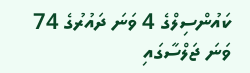ކައުންސިލްގެ 4 ވަނަ ދައުރުގެ 74 ވަނަ ޖަލްސާގައި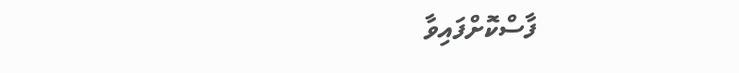ފާސްކޮށްފައިވާ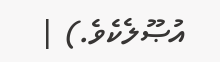އުޞޫލެކެވެ.) |